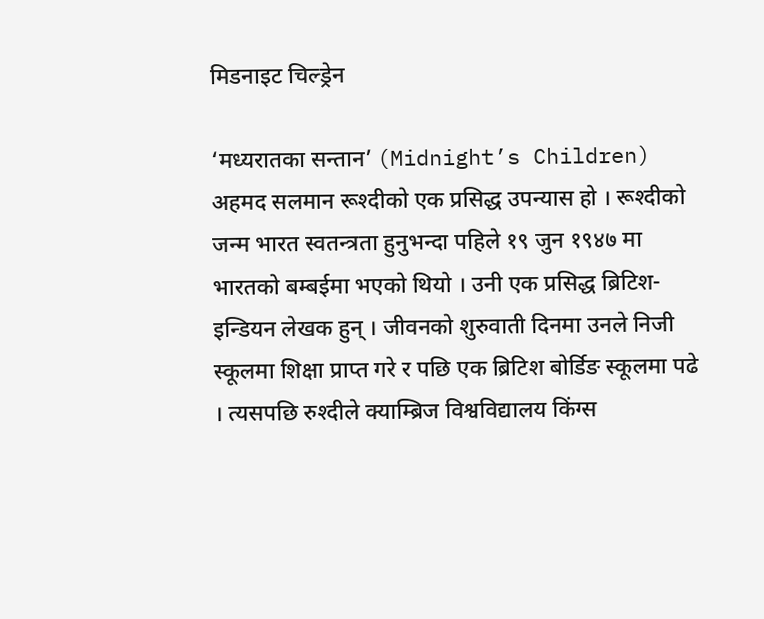मिडनाइट चिल्ड्रेन

‘मध्यरातका सन्तान’ (Midnight’s Children) अहमद सलमान रूश्दीको एक प्रसिद्ध उपन्यास हो । रूश्दीको जन्म भारत स्वतन्त्रता हुनुभन्दा पहिले १९ जुन १९४७ मा भारतको बम्बईमा भएको थियो । उनी एक प्रसिद्ध ब्रिटिश-इन्डियन लेखक हुन् । जीवनको शुरुवाती दिनमा उनले निजी स्कूलमा शिक्षा प्राप्त गरे र पछि एक ब्रिटिश बोर्डिङ स्कूलमा पढे । त्यसपछि रुश्दीले क्याम्ब्रिज विश्वविद्यालय किंग्स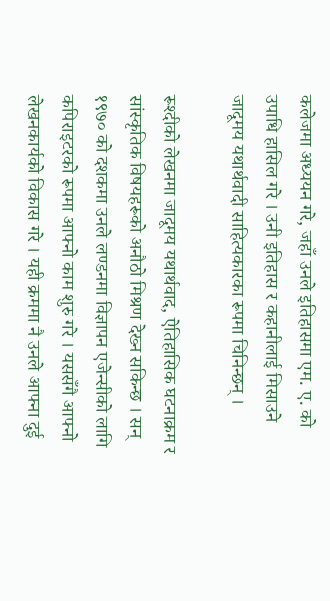कलेजमा अध्ययन गरे, जहाँ उनले इतिहासमा एम. ए. को उपाधि हासिल गरे । उनी इतिहास र कहानीलाई मिसाउने जादूमय यथार्थवादी साहित्यकारका रूपमा चिनिन्छन् ।

रूश्दीको लेखनमा जादूमय यथार्थवाद, ऐतिहासिक घटनाक्रम र सांस्कृतिक विषयहरूको अनौठो मिश्रण देख्न सकिन्छ । सन् १९७० को दशकमा उनले लण्डनमा विज्ञापन एजेन्सीको लागि कपिराइटरको रूपमा आफ्नो काम शुरु गरे । यससँगै आफ्नो लेखनकार्यको विकास गरे । यही क्रममा नै उनले आफ्ना दुई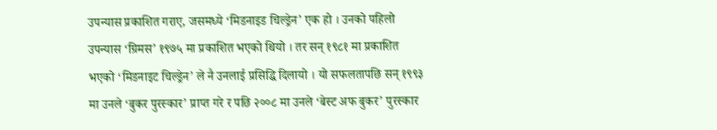उपन्यास प्रकाशित गराए, जसमध्ये ‘मिडनाइड चिल्ड्रेन’ एक हो । उनको पहिलो उपन्यास ‘ग्रिमस’ १९७५ मा प्रकाशित भएको थियो । तर सन् १९८१ मा प्रकाशित भएको ‘मिडनाइट चिल्ड्रेन’ ले नै उनलाई प्रसिद्धि दिलायो । यो सफलतापछि सन् १९९३ मा उनले ‘बुकर पुरस्कार’ प्राप्त गरे र पछि २००८ मा उनले ‘बेस्ट अफ बुकर’ पुरस्कार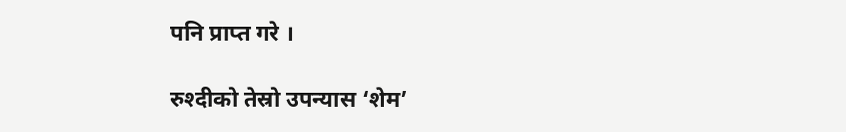पनि प्राप्त गरे ।

रुश्दीको तेस्रो उपन्यास ‘शेम’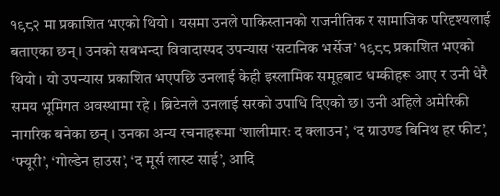१९८२ मा प्रकाशित भएको थियो । यसमा उनले पाकिस्तानको राजनीतिक र सामाजिक परिदृश्यलाई बताएका छन् । उनको सबभन्दा विवादास्पद उपन्यास ‘सटानिक भर्सेज’ १९८८ प्रकाशित भएको थियो । यो उपन्यास प्रकाशित भएपछि उनलाई केही इस्लामिक समूहबाट धम्कीहरू आए र उनी धेरै समय भूमिगत अवस्थामा रहे । ब्रिटेनले उनलाई सरको उपाधि दिएको छ। उनी अहिले अमेरिकी नागरिक बनेका छन् । उनका अन्य रचनाहरूमा ‘शालीमारः द क्लाउन’, ‘द ग्राउण्ड बिनिथ हर फीट’, ‘फ्यूरी’, ‘गोल्डेन हाउस’, ‘द मूर्स लास्ट साई’, आदि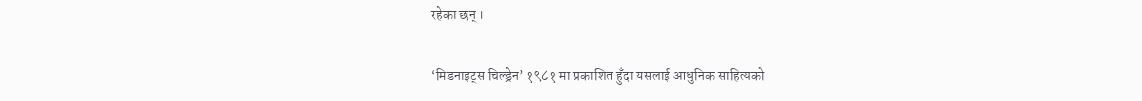रहेका छन् ।

‘मिडनाइट्स चिल्ड्रेन’ १९८१ मा प्रकाशित हुँदा यसलाई आधुनिक साहित्यको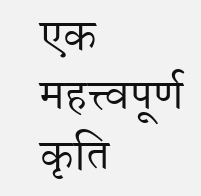एक महत्त्वपूर्ण कृति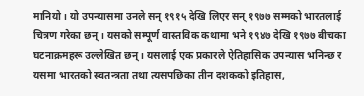मानियो । यो उपन्यासमा उनले सन् १९१५ देखि लिएर सन् १९७७ सम्मको भारतलाई चित्रण गरेका छन् । यसको सम्पूर्ण वास्तविक कथामा भने १९४७ देखि १९७७ बीचका घटनाक्रमहरू उल्लेखित छन् । यसलाई एक प्रकारले ऐतिहासिक उपन्यास भनिन्छ र यसमा भारतको स्वतन्त्रता तथा त्यसपछिका तीन दशकको इतिहास,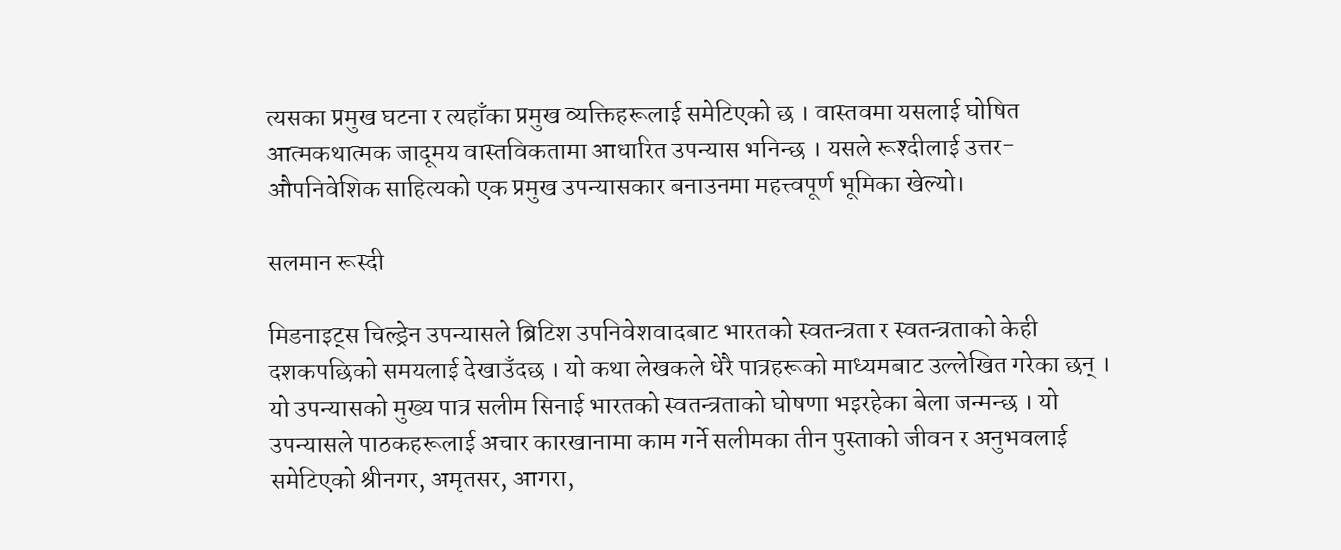त्यसका प्रमुख घटना र त्यहाँका प्रमुख व्यक्तिहरूलाई समेटिएको छ । वास्तवमा यसलाई घोषित आत्मकथात्मक जादूमय वास्तविकतामा आधारित उपन्यास भनिन्छ । यसले रूश्दीलाई उत्तर-औपनिवेशिक साहित्यको एक प्रमुख उपन्यासकार बनाउनमा महत्त्वपूर्ण भूमिका खेल्यो।

सलमान रूस्दी

मिडनाइट्स चिल्ड्रेन उपन्यासले ब्रिटिश उपनिवेशवादबाट भारतको स्वतन्त्रता र स्वतन्त्रताको केही दशकपछिको समयलाई देखाउँदछ । यो कथा लेखकले धेरै पात्रहरूको माध्यमबाट उल्लेखित गरेका छन् । यो उपन्यासको मुख्य पात्र सलीम सिनाई भारतको स्वतन्त्रताको घोषणा भइरहेका बेला जन्मन्छ । यो उपन्यासले पाठकहरूलाई अचार कारखानामा काम गर्ने सलीमका तीन पुस्ताको जीवन र अनुभवलाई समेटिएको श्रीनगर, अमृतसर, आगरा,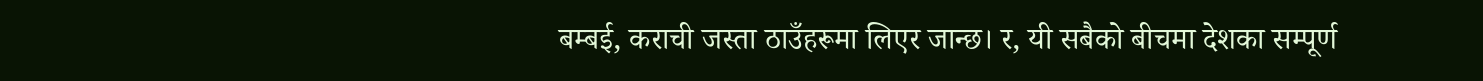बम्बई, कराची जस्ता ठाउँहरूमा लिएर जान्छ। र, यी सबैको बीचमा देशका सम्पूर्ण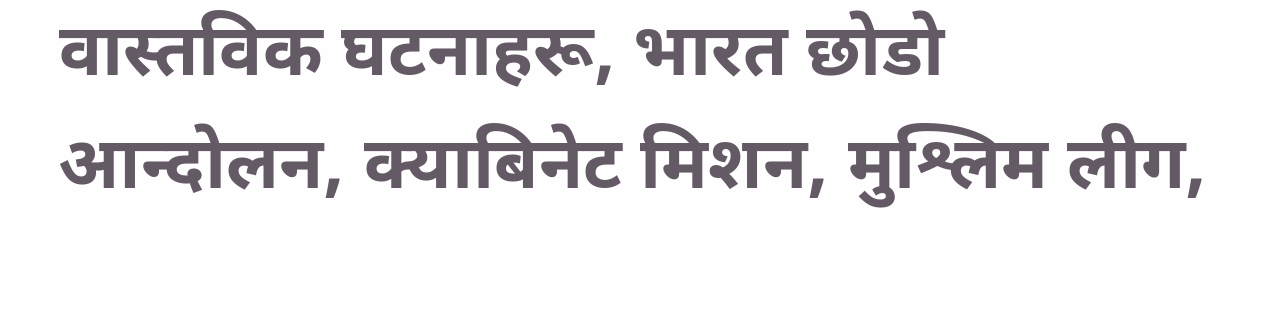वास्तविक घटनाहरू, भारत छोडो आन्दोलन, क्याबिनेट मिशन, मुश्लिम लीग,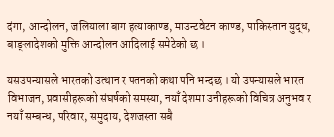दंगा, आन्दोलन, जलियाला बाग हत्याकाण्ड, माउन्टवेटन काण्ड, पाकिस्तान युद्ध, बाङ्लादेशको मुक्ति आन्दोलन आदिलाई समेटेको छ ।

यसउपन्यासले भारतको उत्थान र पतनको कथा पनि भन्दछ । यो उपन्यासले भारत विभाजन, प्रवासीहरूको संघर्षको समस्या, नयाँ देशमा उनीहरूको विचित्र अनुभव र नयाँ सम्बन्ध, परिवार, समुदाय, देशजस्ता सबै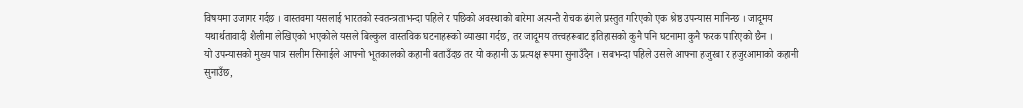विषयमा उजागर गर्दछ । वास्तवमा यसलाई भारतको स्वतन्त्रताभन्दा पहिले र पछिको अवस्थाको बारेमा अत्यन्तै रोचक ढंगले प्रस्तुत गरिएको एक श्रेष्ठ उपन्यास मानिन्छ । जादूमय यथार्थतावादी शैलीमा लेखिएको भएकोले यसले बिल्कुल वास्तविक घटनाहरूको व्याख्या गर्दछ, तर जादूमय तत्त्वहरूबाट इतिहासको कुनै पनि घटनामा कुनै फरक पारिएको छैन ।
यो उपन्यासको मुख्य पात्र सलीम सिनाईले आफ्नो भूतकालको कहानी बताउँदछ तर यो कहानी ऊ प्रत्यक्ष रूपमा सुनाउँदैन । सबभन्दा पहिले उसले आफ्ना हजुरबा र हजुरआमाको कहानी सुनाउँछ,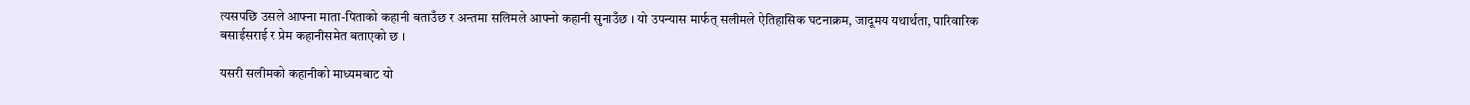त्यसपछि उसले आफ्ना माता-पिताको कहानी बताउँछ र अन्तमा सलिमले आफ्नो कहानी सुनाउँछ । यो उपन्यास मार्फत् सलीमले ऐतिहासिक घटनाक्रम, जादूमय यथार्थता, पारिवारिक बसाईसराई र प्रेम कहानीसमेत बताएको छ ।

यसरी सलीमको कहानीको माध्यमबाट यो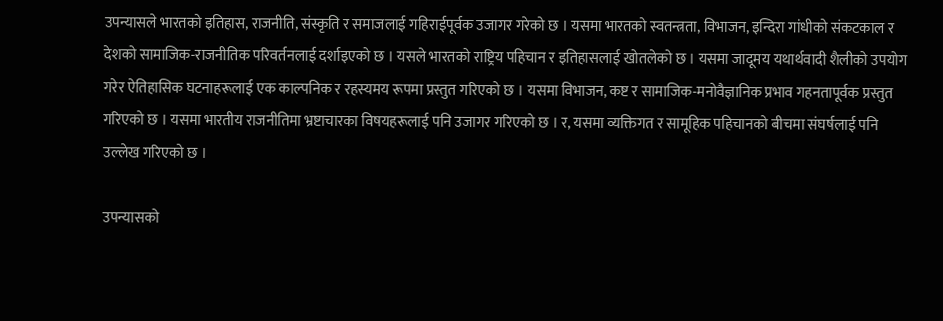उपन्यासले भारतको इतिहास, राजनीति, संस्कृति र समाजलाई गहिराईपूर्वक उजागर गरेको छ । यसमा भारतको स्वतन्त्रता, विभाजन, इन्दिरा गांधीको संकटकाल र देशको सामाजिक-राजनीतिक परिवर्तनलाई दर्शाइएको छ । यसले भारतको राष्ट्रिय पहिचान र इतिहासलाई खोतलेको छ । यसमा जादूमय यथार्थवादी शैलीको उपयोग गरेर ऐतिहासिक घटनाहरूलाई एक काल्पनिक र रहस्यमय रूपमा प्रस्तुत गरिएको छ । यसमा विभाजन, कष्ट र सामाजिक-मनोवैज्ञानिक प्रभाव गहनतापूर्वक प्रस्तुत गरिएको छ । यसमा भारतीय राजनीतिमा भ्रष्टाचारका विषयहरूलाई पनि उजागर गरिएको छ । र, यसमा व्यक्तिगत र सामूहिक पहिचानको बीचमा संघर्षलाई पनि उल्लेख गरिएको छ ।

उपन्यासको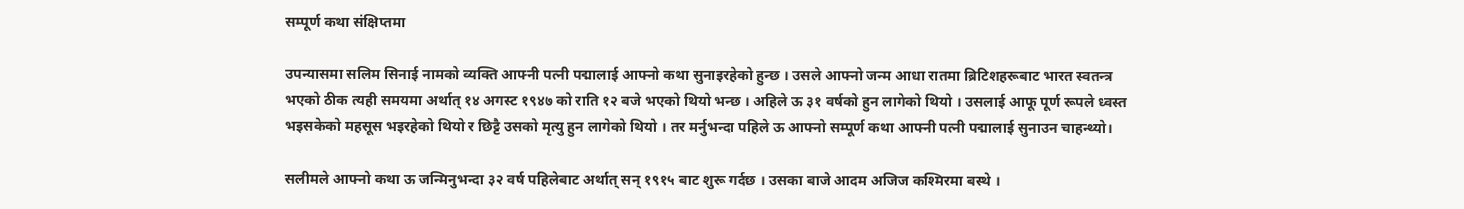सम्पूर्ण कथा संक्षिप्तमा

उपन्यासमा सलिम सिनाई नामको व्यक्ति आफ्नी पत्नी पद्मालाई आफ्नो कथा सुनाइरहेको हुन्छ । उसले आफ्नो जन्म आधा रातमा ब्रिटिशहरूबाट भारत स्वतन्त्र भएको ठीक त्यही समयमा अर्थात् १४ अगस्ट १९४७ को राति १२ बजे भएको थियो भन्छ । अहिले ऊ ३१ वर्षको हुन लागेको थियो । उसलाई आफू पूर्ण रूपले ध्वस्त भइसकेको महसूस भइरहेको थियो र छिट्टै उसको मृत्यु हुन लागेको थियो । तर मर्नुभन्दा पहिले ऊ आफ्नो सम्पूर्ण कथा आफ्नी पत्नी पद्मालाई सुनाउन चाहन्थ्यो।

सलीमले आफ्नो कथा ऊ जन्मिनुभन्दा ३२ वर्ष पहिलेबाट अर्थात् सन् १९१५ बाट शुरू गर्दछ । उसका बाजे आदम अजिज कश्मिरमा बस्थे ।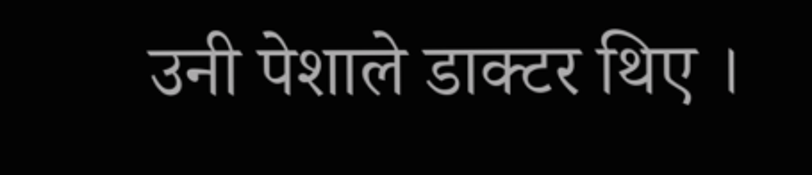उनी पेशाले डाक्टर थिए ।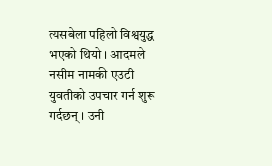त्यसबेला पहिलो विश्वयुद्ध भएको थियो । आदमले नसीम नामकी एउटी युवतीको उपचार गर्न शुरू गर्दछन् । उनी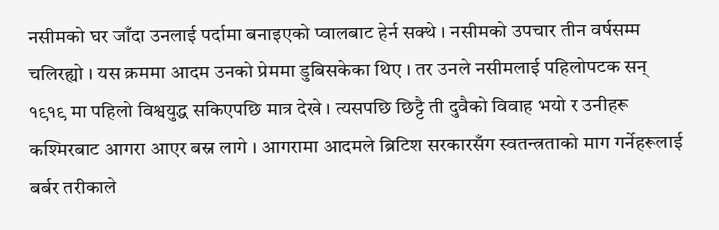नसीमको घर जाँदा उनलाई पर्दामा बनाइएको प्वालबाट हेर्न सक्थे । नसीमको उपचार तीन वर्षसम्म चलिरह्यो । यस क्रममा आदम उनको प्रेममा डुबिसकेका थिए । तर उनले नसीमलाई पहिलोपटक सन् १९१९ मा पहिलो विश्वयुद्ध सकिएपछि मात्र देखे । त्यसपछि छिट्टै ती दुवैको विवाह भयो र उनीहरू कश्मिरबाट आगरा आएर बस्न लागे । आगरामा आदमले ब्रिटिश सरकारसँग स्वतन्त्रताको माग गर्नेहरूलाई बर्बर तरीकाले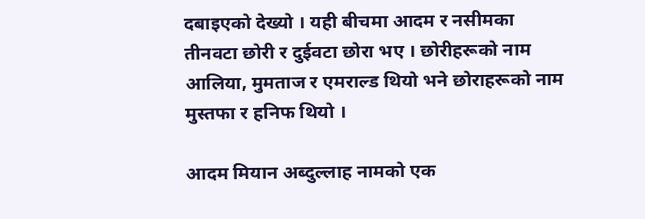दबाइएको देख्यो । यही बीचमा आदम र नसीमका तीनवटा छोरी र दुईवटा छोरा भए । छोरीहरूको नाम आलिया, मुमताज र एमराल्ड थियो भने छोराहरूको नाम मुस्तफा र हनिफ थियो ।

आदम मियान अब्दुल्लाह नामको एक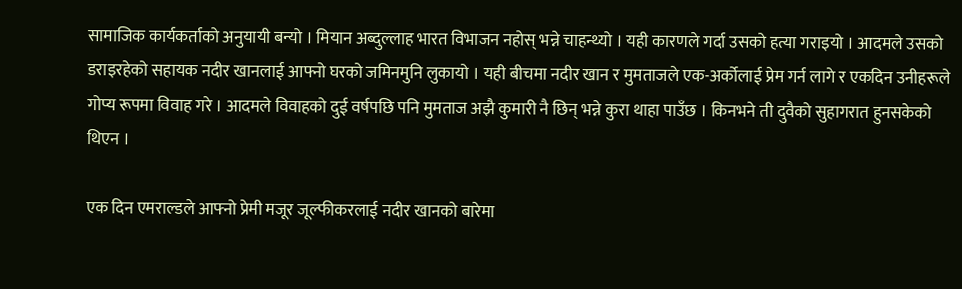सामाजिक कार्यकर्ताको अनुयायी बन्यो । मियान अब्दुल्लाह भारत विभाजन नहोस् भन्ने चाहन्थ्यो । यही कारणले गर्दा उसको हत्या गराइयो । आदमले उसको डराइरहेको सहायक नदीर खानलाई आफ्नो घरको जमिनमुनि लुकायो । यही बीचमा नदीर खान र मुमताजले एक-अर्कोलाई प्रेम गर्न लागे र एकदिन उनीहरूले गोप्य रूपमा विवाह गरे । आदमले विवाहको दुई वर्षपछि पनि मुमताज अझै कुमारी नै छिन् भन्ने कुरा थाहा पाउँछ । किनभने ती दुवैको सुहागरात हुनसकेको थिएन ।

एक दिन एमराल्डले आफ्नो प्रेमी मजूर जूल्फीकरलाई नदीर खानको बारेमा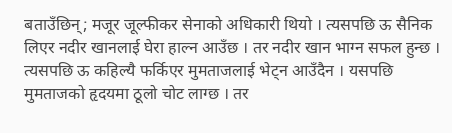बताउँछिन्; मजूर जूल्फीकर सेनाको अधिकारी थियो । त्यसपछि ऊ सैनिक लिएर नदीर खानलाई घेरा हाल्न आउँछ । तर नदीर खान भाग्न सफल हुन्छ । त्यसपछि ऊ कहिल्यै फर्किएर मुमताजलाई भेट्न आउँदैन । यसपछि मुमताजको हृदयमा ठूलो चोट लाग्छ । तर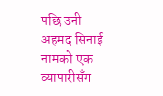पछि उनी अहमद सिनाई नामको एक व्यापारीसँग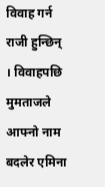विवाह गर्न राजी हुन्छिन् । विवाहपछि मुमताजले आफ्नो नाम बदलेर एमिना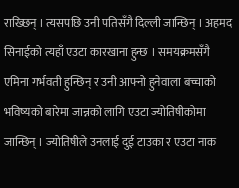राख्छिन् । त्यसपछि उनी पतिसँगै दिल्ली जान्छिन् । अहमद सिनाईको त्यहाँ एउटा कारखाना हुन्छ । समयक्रमसँगै एमिना गर्भवती हुन्छिन् र उनी आफ्नो हुनेवाला बच्चाको भविष्यको बारेमा जान्नको लागि एउटा ज्योतिषीकोमा जान्छिन् । ज्योतिषीले उनलाई दुई टाउका र एउटा नाक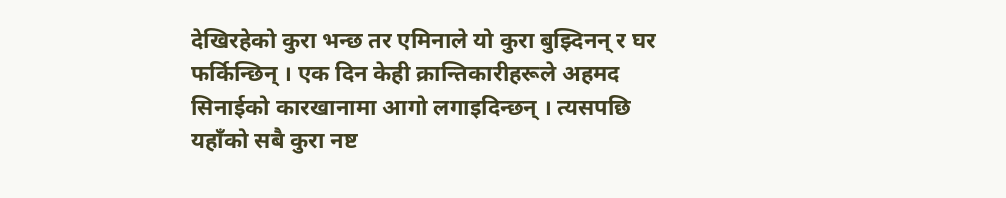देखिरहेको कुरा भन्छ तर एमिनाले यो कुरा बुझ्दिनन् र घर फर्किन्छिन् । एक दिन केही क्रान्तिकारीहरूले अहमद सिनाईको कारखानामा आगो लगाइदिन्छन् । त्यसपछि यहाँको सबै कुरा नष्ट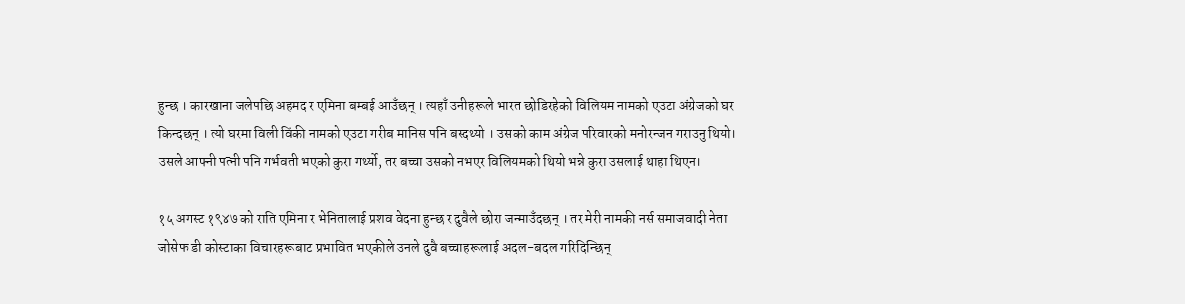हुन्छ । कारखाना जलेपछि अहमद र एमिना बम्बई आउँछन् । त्यहाँ उनीहरूले भारत छोडिरहेको विलियम नामको एउटा अंग्रेजको घर किन्दछन् । त्यो घरमा विली विंकी नामको एउटा गरीब मानिस पनि बस्दथ्यो । उसको काम अंग्रेज परिवारको मनोरन्जन गराउनु थियो। उसले आफ्नी पत्नी पनि गर्भवती भएको कुरा गर्थ्यो, तर बच्चा उसको नभएर विलियमको थियो भन्ने कुरा उसलाई थाहा थिएन।

१५ अगस्ट १९४७ को राति एमिना र भेनितालाई प्रशव वेदना हुन्छ र दुवैले छोरा जन्माउँदछन् । तर मेरी नामकी नर्स समाजवादी नेता जोसेफ डी कोस्टाका विचारहरूबाट प्रभावित भएकीले उनले दुवै बच्चाहरूलाई अदल-बदल गरिदिन्छिन्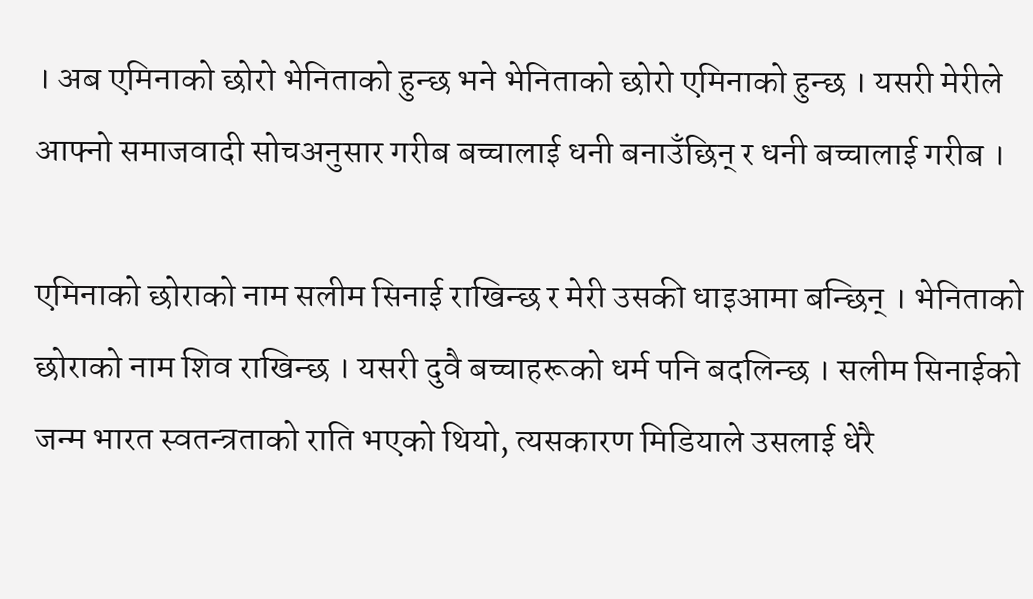। अब एमिनाको छोरो भेनिताको हुन्छ भने भेनिताको छोरो एमिनाको हुन्छ । यसरी मेरीले आफ्नो समाजवादी सोचअनुसार गरीब बच्चालाई धनी बनाउँछिन् र धनी बच्चालाई गरीब ।

एमिनाको छोराको नाम सलीम सिनाई राखिन्छ र मेरी उसकी धाइआमा बन्छिन् । भेनिताको छोराको नाम शिव राखिन्छ । यसरी दुवै बच्चाहरूको धर्म पनि बदलिन्छ । सलीम सिनाईको जन्म भारत स्वतन्त्रताको राति भएको थियो, त्यसकारण मिडियाले उसलाई धेरै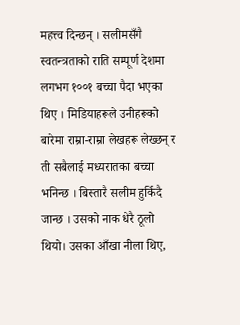महत्त्व दिन्छन् । सलीमसँगै स्वतन्त्रताको राति सम्पूर्ण देशमा लगभग १००१ बच्चा पैदा भएका थिए । मिडियाहरूले उनीहरूको बारेमा राम्रा-राम्रा लेखहरू लेख्छन् र ती सबैलाई मध्यरातका बच्चा भनिन्छ । बिस्तारै सलीम हुर्किदै जान्छ । उसको नाक धेरै ठूलो थियो। उसका आँखा नीला थिए,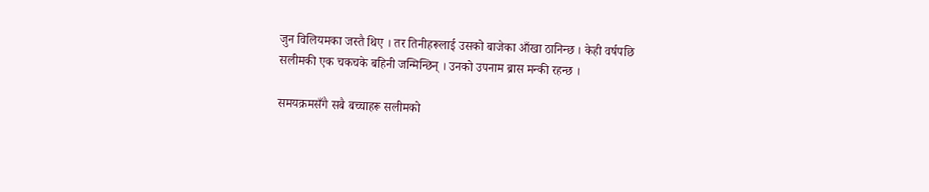जुन विलियमका जस्तै थिए । तर तिनीहरूलाई उसको बाजेका आँखा ठानिन्छ । केही वर्षपछि सलीमकी एक चकचके बहिनी जन्मिन्छिन् । उनको उपनाम ब्रास मन्की रहन्छ ।

समयक्रमसँगै सबै बच्चाहरू सलीमको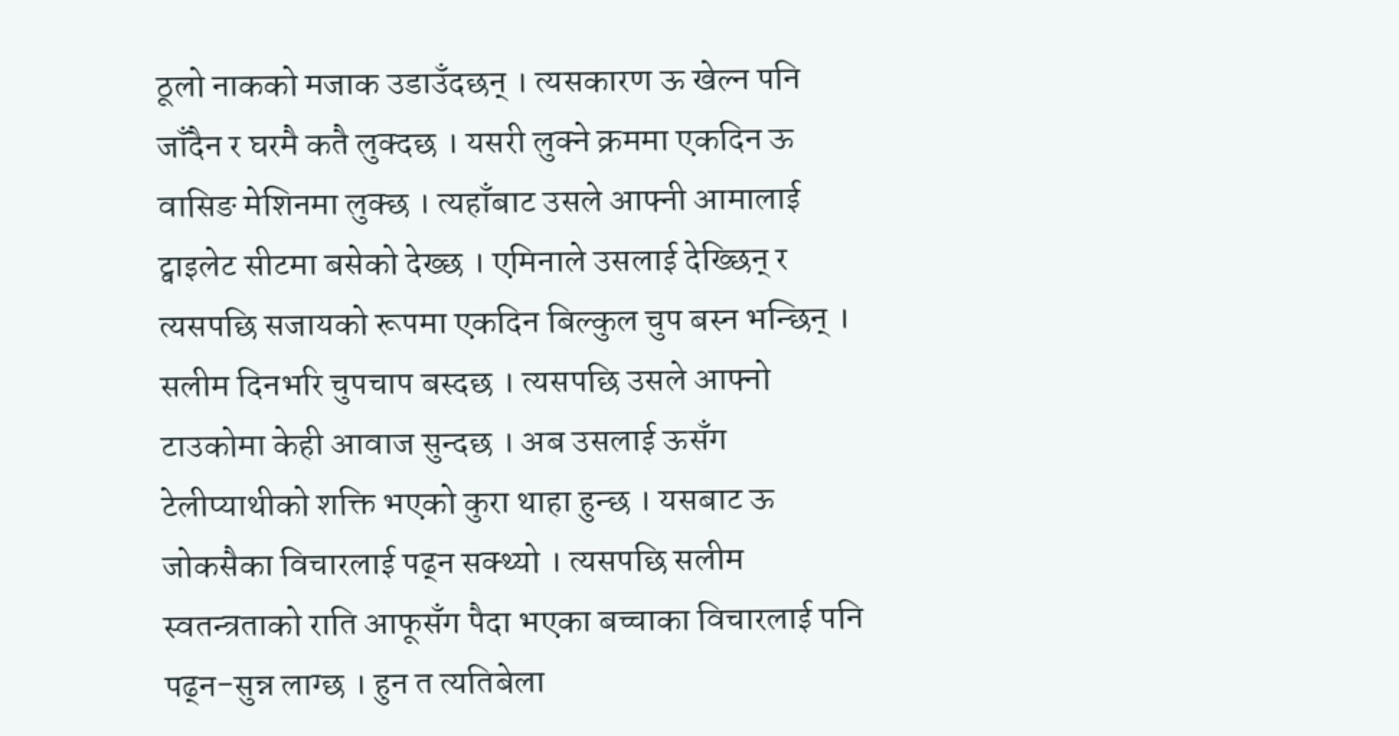ठूलो नाकको मजाक उडाउँदछन् । त्यसकारण ऊ खेल्न पनि जाँदैन र घरमै कतै लुक्दछ । यसरी लुक्ने क्रममा एकदिन ऊ वासिङ मेशिनमा लुक्छ । त्यहाँबाट उसले आफ्नी आमालाई ट्वाइलेट सीटमा बसेको देख्छ । एमिनाले उसलाई देख्छिन् र त्यसपछि सजायको रूपमा एकदिन बिल्कुल चुप बस्न भन्छिन् । सलीम दिनभरि चुपचाप बस्दछ । त्यसपछि उसले आफ्नो टाउकोमा केही आवाज सुन्दछ । अब उसलाई ऊसँग टेलीप्याथीको शक्ति भएको कुरा थाहा हुन्छ । यसबाट ऊ जोकसैका विचारलाई पढ्न सक्थ्यो । त्यसपछि सलीम स्वतन्त्रताको राति आफूसँग पैदा भएका बच्चाका विचारलाई पनि पढ्न-सुन्न लाग्छ । हुन त त्यतिबेला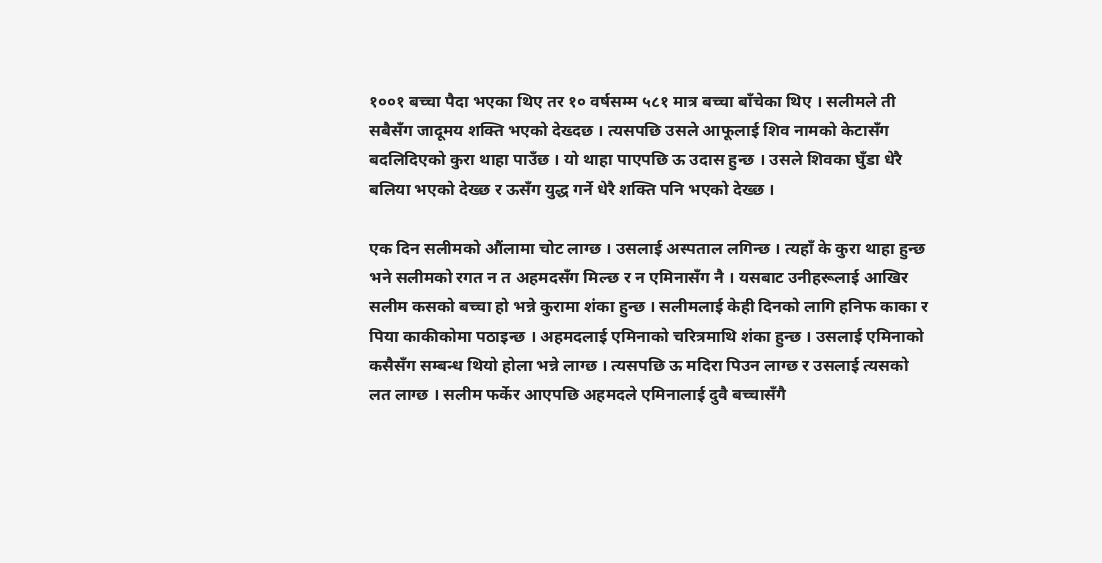१००१ बच्चा पैदा भएका थिए तर १० वर्षसम्म ५८१ मात्र बच्चा बाँचेका थिए । सलीमले ती सबैसँग जादूमय शक्ति भएको देख्दछ । त्यसपछि उसले आफूलाई शिव नामको केटासँग बदलिदिएको कुरा थाहा पाउँछ । यो थाहा पाएपछि ऊ उदास हुन्छ । उसले शिवका घुँडा धेरै बलिया भएको देख्छ र ऊसँग युद्ध गर्ने धेरै शक्ति पनि भएको देख्छ ।

एक दिन सलीमको औंलामा चोट लाग्छ । उसलाई अस्पताल लगिन्छ । त्यहाँ के कुरा थाहा हुन्छ भने सलीमको रगत न त अहमदसँग मिल्छ र न एमिनासँग नै । यसबाट उनीहरूलाई आखिर सलीम कसको बच्चा हो भन्ने कुरामा शंका हुन्छ । सलीमलाई केही दिनको लागि हनिफ काका र पिया काकीकोमा पठाइन्छ । अहमदलाई एमिनाको चरित्रमाथि शंका हुन्छ । उसलाई एमिनाको कसैसँग सम्बन्ध थियो होला भन्ने लाग्छ । त्यसपछि ऊ मदिरा पिउन लाग्छ र उसलाई त्यसको लत लाग्छ । सलीम फर्केर आएपछि अहमदले एमिनालाई दुवै बच्चासँगै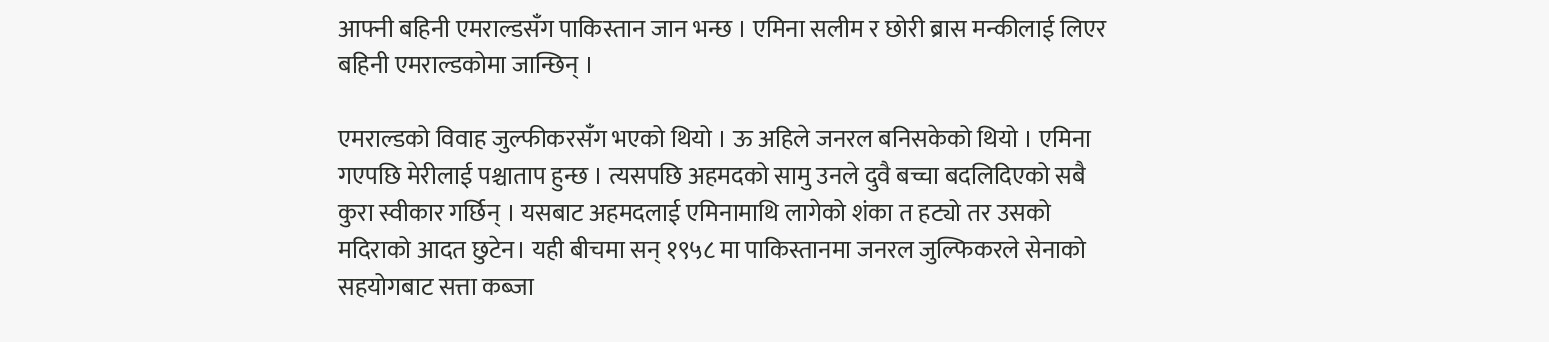आफ्नी बहिनी एमराल्डसँग पाकिस्तान जान भन्छ । एमिना सलीम र छोरी ब्रास मन्कीलाई लिएर बहिनी एमराल्डकोमा जान्छिन् ।

एमराल्डको विवाह जुल्फीकरसँग भएको थियो । ऊ अहिले जनरल बनिसकेको थियो । एमिना गएपछि मेरीलाई पश्चाताप हुन्छ । त्यसपछि अहमदको सामु उनले दुवै बच्चा बदलिदिएको सबै कुरा स्वीकार गर्छिन् । यसबाट अहमदलाई एमिनामाथि लागेको शंका त हट्यो तर उसको मदिराको आदत छुटेन। यही बीचमा सन् १९५८ मा पाकिस्तानमा जनरल जुल्फिकरले सेनाको सहयोगबाट सत्ता कब्जा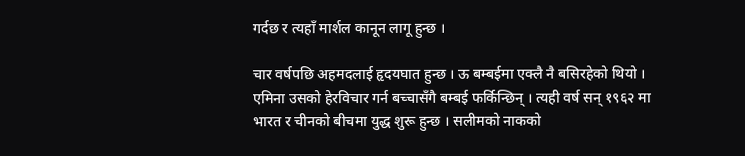गर्दछ र त्यहाँ मार्शल कानून लागू हुन्छ ।

चार वर्षपछि अहमदलाई हृदयघात हुन्छ । ऊ बम्बईमा एक्लै नै बसिरहेको थियो । एमिना उसको हेरविचार गर्न बच्चासँगै बम्बई फर्किन्छिन् । त्यही वर्ष सन् १९६२ मा भारत र चीनको बीचमा युद्ध शुरू हुन्छ । सलीमको नाकको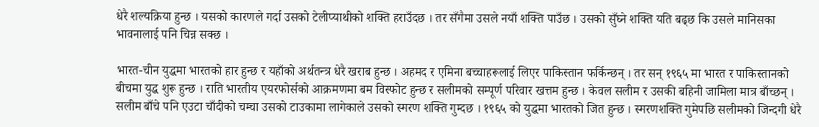धेरै शल्यक्रिया हुन्छ । यसको कारणले गर्दा उसको टेलीप्याथीको शक्ति हराउँदछ । तर सँगैमा उसले नयाँ शक्ति पाउँछ । उसको सुँघ्ने शक्ति यति बढ्छ कि उसले मानिसका भावनालाई पनि चिन्न सक्छ ।

भारत-चीन युद्धमा भारतको हार हुन्छ र यहाँको अर्थतन्त्र धेरै खराब हुन्छ । अहमद र एमिना बच्चाहरूलाई लिएर पाकिस्तान फर्किन्छन् । तर सन् १९६५ मा भारत र पाकिस्तानको बीचमा युद्ध शुरू हुन्छ । राति भारतीय एयरफोर्सको आक्रमणमा बम विस्फोट हुन्छ र सलीमको सम्पूर्ण परिवार खत्तम हुन्छ । केवल सलीम र उसकी बहिनी जामिला मात्र बाँच्छन् । सलीम बाँचे पनि एउटा चाँदीको चम्चा उसको टाउकामा लागेकाले उसको स्मरण शक्ति गुम्दछ । १९६५ को युद्धमा भारतको जित हुन्छ । स्मरणशक्ति गुमेपछि सलीमको जिन्दगी धेरै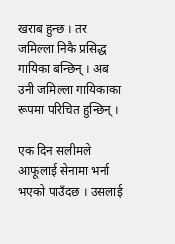खराब हुन्छ । तर जमिल्ला निकै प्रसिद्ध गायिका बन्छिन् । अब उनी जमिल्ला गायिकाका रूपमा परिचित हुन्छिन् ।

एक दिन सलीमले आफूलाई सेनामा भर्ना भएको पाउँदछ । उसलाई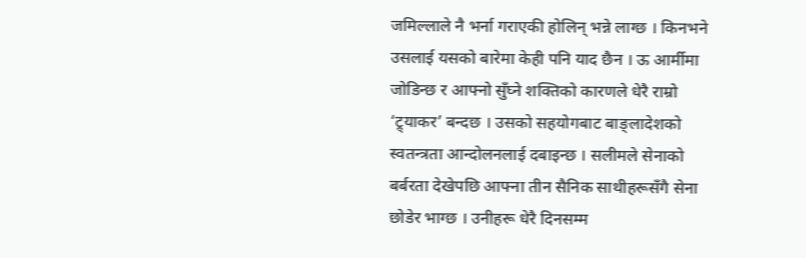जमिल्लाले नै भर्ना गराएकी होलिन् भन्ने लाग्छ । किनभने उसलाई यसको बारेमा केही पनि याद छैन । ऊ आर्मीमा जोडिन्छ र आफ्नो सुँघ्ने शक्तिको कारणले धेरै राम्रो ‘ट्र्याकर’ बन्दछ । उसको सहयोगबाट बाङ्लादेशको स्वतन्त्रता आन्दोलनलाई दबाइन्छ । सलीमले सेनाको बर्बरता देखेपछि आफ्ना तीन सैनिक साथीहरूसँगै सेना छोडेर भाग्छ । उनीहरू धेरै दिनसम्म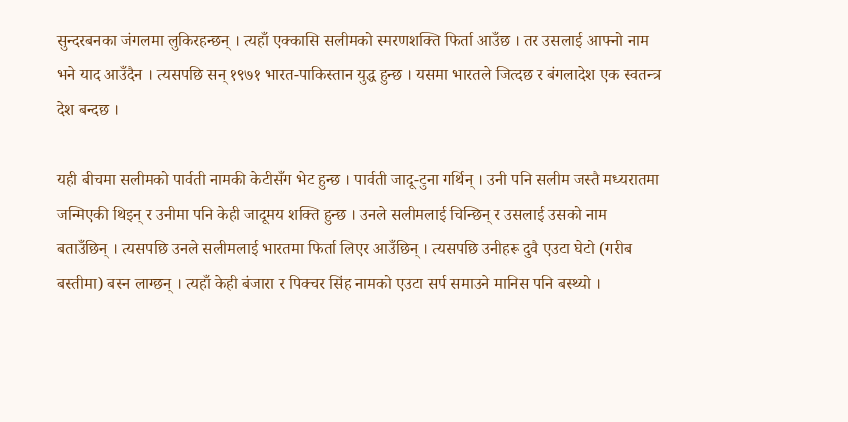सुन्दरबनका जंगलमा लुकिरहन्छन् । त्यहाँ एक्कासि सलीमको स्मरणशक्ति फिर्ता आउँछ । तर उसलाई आफ्नो नाम भने याद आउँदैन । त्यसपछि सन् १९७१ भारत-पाकिस्तान युद्ध हुन्छ । यसमा भारतले जित्दछ र बंगलादेश एक स्वतन्त्र देश बन्दछ ।

यही बीचमा सलीमको पार्वती नामकी केटीसँग भेट हुन्छ । पार्वती जादू-टुना गर्थिन् । उनी पनि सलीम जस्तै मध्यरातमा जन्मिएकी थिइन् र उनीमा पनि केही जादूमय शक्ति हुन्छ । उनले सलीमलाई चिन्छिन् र उसलाई उसको नाम बताउँछिन् । त्यसपछि उनले सलीमलाई भारतमा फिर्ता लिएर आउँछिन् । त्यसपछि उनीहरू दुवै एउटा घेटो (गरीब बस्तीमा) बस्न लाग्छन् । त्यहाँ केही बंजारा र पिक्चर सिंह नामको एउटा सर्प समाउने मानिस पनि बस्थ्यो ।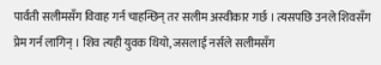पार्वती सलीमसँग विवाह गर्न चाहन्छिन् तर सलीम अस्वीकार गर्छ । त्यसपछि उनले शिवसँग प्रेम गर्न लागिन् । शिव त्यही युवक थियो, जसलाई नर्सले सलीमसँग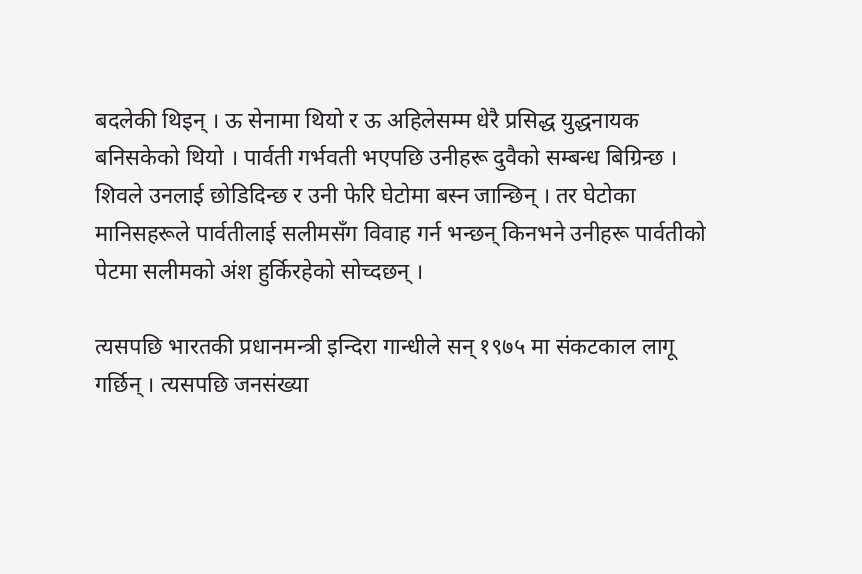बदलेकी थिइन् । ऊ सेनामा थियो र ऊ अहिलेसम्म धेरै प्रसिद्ध युद्धनायक बनिसकेको थियो । पार्वती गर्भवती भएपछि उनीहरू दुवैको सम्बन्ध बिग्रिन्छ । शिवले उनलाई छोडिदिन्छ र उनी फेरि घेटोमा बस्न जान्छिन् । तर घेटोका मानिसहरूले पार्वतीलाई सलीमसँग विवाह गर्न भन्छन् किनभने उनीहरू पार्वतीको पेटमा सलीमको अंश हुर्किरहेको सोच्दछन् ।

त्यसपछि भारतकी प्रधानमन्त्री इन्दिरा गान्धीले सन् १९७५ मा संकटकाल लागू गर्छिन् । त्यसपछि जनसंख्या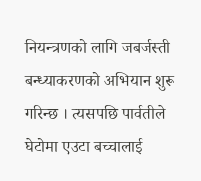नियन्त्रणको लागि जबर्जस्ती बन्ध्याकरणको अभियान शुरू गरिन्छ । त्यसपछि पार्वतीले घेटोमा एउटा बच्चालाई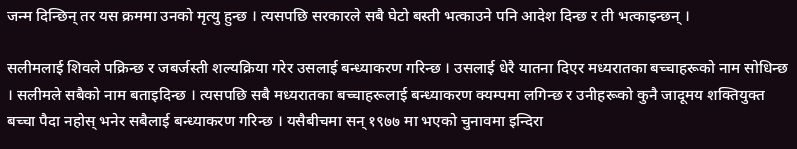जन्म दिन्छिन् तर यस क्रममा उनको मृत्यु हुन्छ । त्यसपछि सरकारले सबै घेटो बस्ती भत्काउने पनि आदेश दिन्छ र ती भत्काइन्छन् ।

सलीमलाई शिवले पक्रिन्छ र जबर्जस्ती शल्यक्रिया गरेर उसलाई बन्ध्याकरण गरिन्छ । उसलाई धेरै यातना दिएर मध्यरातका बच्चाहरूको नाम सोधिन्छ । सलीमले सबैको नाम बताइदिन्छ । त्यसपछि सबै मध्यरातका बच्चाहरूलाई बन्ध्याकरण क्यम्पमा लगिन्छ र उनीहरूको कुनै जादूमय शक्तियुक्त बच्चा पैदा नहोस् भनेर सबैलाई बन्ध्याकरण गरिन्छ । यसैबीचमा सन् १९७७ मा भएको चुनावमा इन्दिरा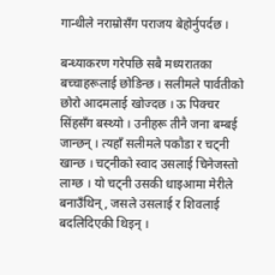गान्धीले नराम्रोसँग पराजय बेहोर्नुपर्दछ ।

बन्ध्याकरण गरेपछि सबै मध्यरातका बच्चाहरूलाई छोडिन्छ । सलीमले पार्वतीको छोरो आदमलाई खोज्दछ । ऊ पिक्चर सिंहसँग बस्थ्यो । उनीहरू तीनै जना बम्बई जान्छन् । त्यहाँ सलीमले पकौडा र चट्नी खान्छ । चट्नीको स्वाद उसलाई चिनेजस्तो लाग्छ । यो चट्नी उसकी धाइआमा मेरीले बनाउँथिन्, जसले उसलाई र शिवलाई बदलिदिएकी थिइन् ।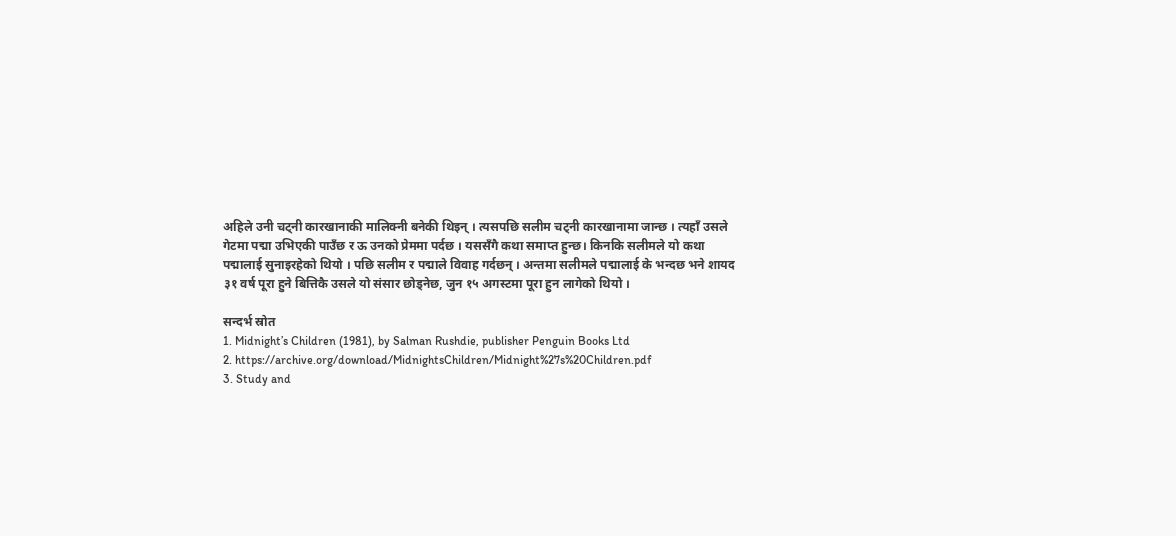अहिले उनी चट्नी कारखानाकी मालिक्नी बनेकी थिइन् । त्यसपछि सलीम चट्नी कारखानामा जान्छ । त्यहाँ उसले गेटमा पद्मा उभिएकी पाउँछ र ऊ उनको प्रेममा पर्दछ । यससँगै कथा समाप्त हुन्छ। किनकि सलीमले यो कथा पद्मालाई सुनाइरहेको थियो । पछि सलीम र पद्माले विवाह गर्दछन् । अन्तमा सलीमले पद्मालाई के भन्दछ भने शायद ३१ वर्ष पूरा हुने बित्तिकै उसले यो संसार छोड्नेछ, जुन १५ अगस्टमा पूरा हुन लागेको थियो ।

सन्दर्भ स्रोत
1. Midnight’s Children (1981), by Salman Rushdie, publisher Penguin Books Ltd
2. https://archive.org/download/MidnightsChildren/Midnight%27s%20Children.pdf
3. Study and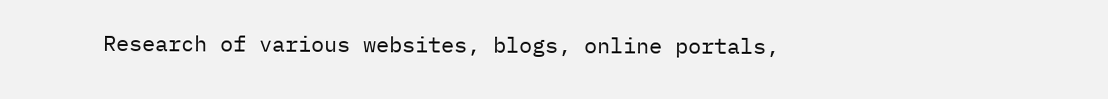Research of various websites, blogs, online portals,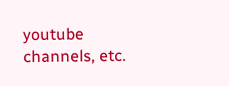youtube channels, etc.